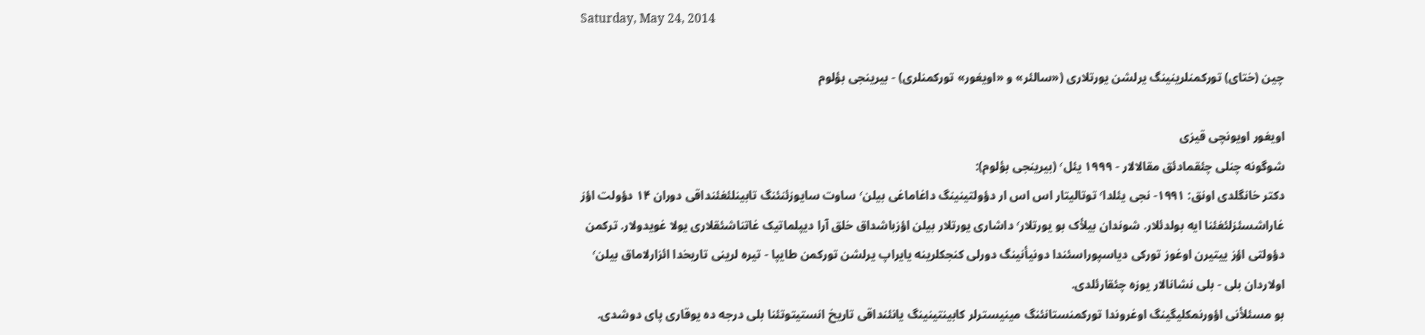Saturday, May 24, 2014

چین (ختای) تورکمنلرینینگ یرلشن یورتلاری («سالئر» و «اویغور» تورکمنلری) - بیرینجی بؤلوم

اویغور اویونچی قیزی
شوگونه چنلی چئقمادئق مقالالار - ۱۹۹۹ یئل٬ (بیرینجی بؤلوم):
دکتر خانگلدی اونق: ۱۹۹۱- نجی یئلدا٬ توتالیتار اس اس ار دؤولتینینگ داغاماغی بیلن٬ ساوت سایوزئنئنگ تابینلئغئنداقی دوران ۱۴ دؤولت اؤز غاراشسئزلئغئنا ایه بولدئلار. شوندان بیلأک بو یورتلار٬ داشاری یورتلار بیلن اؤزباشداق خلق آرا دیپلماتیک غاتناشئقلاری یولا غویدولار. ترکمن دؤولتی اؤز ییتیرن اوغوز تورکی دیاسپوراسئندا دونیأنینگ دورلی کنجکلرینه یایراپ یرلشن تورکمن طایپا - تیره لرینی تاریخدا ائزارلاماق بیلن٬ اولاردان بلی - بلی نشانالار یوزه چئقارئلدی.
بو مسئلأنی اؤورنمکلیگینگ اوغروندا تورکمنستانئنگ مینیسترلر کابینتینینگ یانئنداقی تاریخ انستیتوتئنا بلی درجه ده یوقاری پای دوشدی.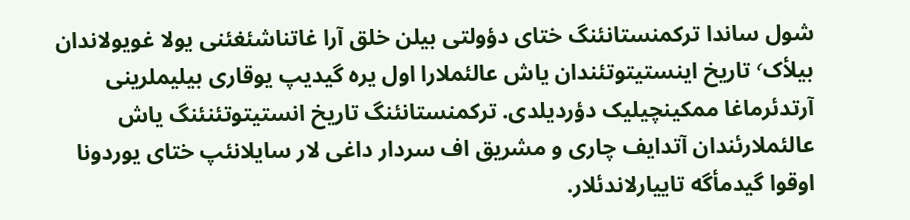شول ساندا ترکمنستانئنگ ختای دؤولتی بیلن خلق آرا غاتناشئغئنی یولا غویولاندان بیلأک٬ تاریخ اینستیتوتئندان یاش عالئملارا اول یره گیدیپ یوقاری بیلیملرینی آرتدئرماغا ممکینچیلیک دؤردیلدی. ترکمنستانئنگ تاریخ انستیتوتئنئنگ یاش عالئملارئندان آتدایف چاری و مشریق اف سردار داغی لار سایلانئپ ختای یوردونا اوقوا گیدمأگه تاییارلاندئلار.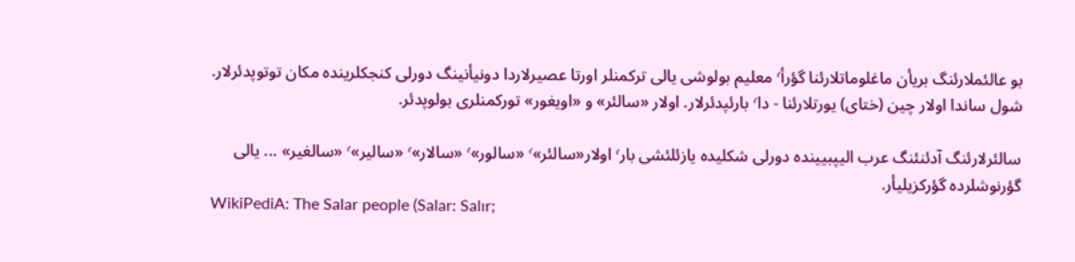بو عالئملارئنگ بریأن ماغلوماتلارئنا گؤرأ٬ معلیم بولوشی یالی ترکمنلر اورتا عصیرلاردا دونیأنینگ دورلی کنجکلرینده مکان توتوپدئرلار. شول ساندا اولار چین (ختای) یورتلارئنا - دا٬ بارئپدئرلار. اولار «سالئر» و «اویغور» تورکمنلری بولوپدئر.

سالئرلارئنگ آدئنئنگ عرب الیپبیینده دورلی شکلیده یازئلئشی بار٬ اولار«سالئر»٬ «سالور»٬ «سالار»٬ «سالیر»٬ «سالغیر» ... یالی گؤرنوشلرده گؤرکزیلیأر.
WikiPediA: The Salar people (Salar: Salır;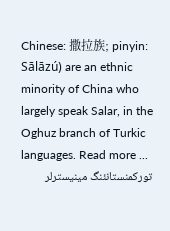Chinese: 撒拉族; pinyin: Sālāzú) are an ethnic minority of China who largely speak Salar, in the Oghuz branch of Turkic languages. Read more ...
تورکمنستانئنگ مینیسترلر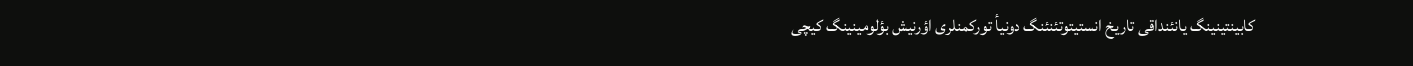کابینتینینگ یانئنداقی تاریخ انستیتوتئنئنگ دونیأ تورکمنلری اؤرنیش بؤلومینینگ کیچی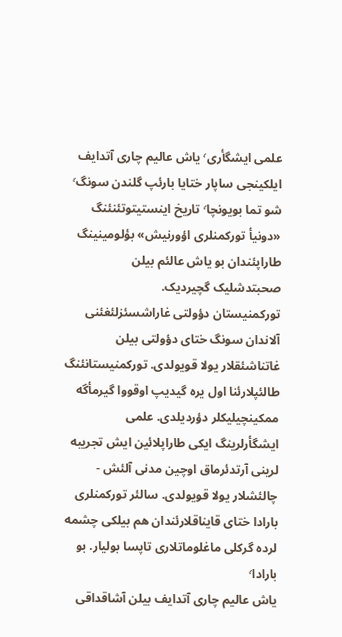علمی ایشگأری٬ یاش عالیم چاری آتدایف ایلکینجی ساپار ختایا بارئپ گلندن سونگ٬ شو تما بویونچا٬ تاریخ اینستیتوتئنئنگ «دونیأ تورکمنلری اؤورنیش» بؤلومینینگ طاراپئندان بو یاش عالئم بیلن صحبتدشلیک گچیردیک.
تورکمنیستان دؤولتی غاراشسئزلئغئنی آلاندان سونگ ختای دؤولتی بیلن غاتناشئقلار یولا قویولدی. تورکمنیستانئنگ طالئپلارئنا اول یره گیدیپ اوقووا گیرمأگه ممکینچیلیکلر دؤردیلدی. علمی ایشگأرلرینگ ایکی طاراپلائین ایش تجریبه لرینی آرتدئرماق اوچین مدنی آلئش - چالئشلار یولا قویولدی. سالئر تورکمنلری بارادا ختای قایناقلارئندان هم بیلکی چشمه لرده گرکلی ماغلوماتلاری تاپسا بولیار. بو بارادا٬
یاش عالیم چاری آتدایف بیلن آشاقداقی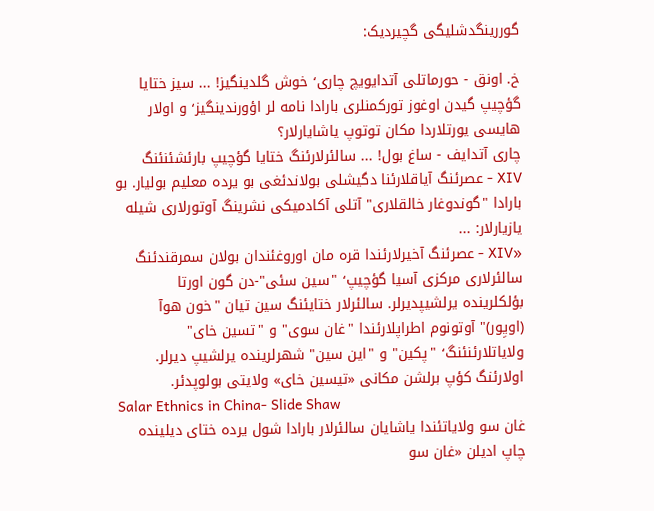گوررینگدشلیگی گچیردیک:

خ. اونق - حورماتلی آتدایویچ چاری٬ خوش گلدینگیز! ... سیز ختایا گؤچیپ گیدن اوغوز تورکمنلری بارادا نامه لر اؤورندینگیز٬ و اولار هایسی یورتلاردا مکان توتوپ یاشایارلار؟
چاری آتدایف - ساغ بول! ... سالئرلارئنگ ختایا گؤچیپ بارئشئنئنگ XIV - عصرئنگ آیاقلارئنا دگیشلی بولاندئغی بو یرده معلیم بولیار. بو بارادا "گوندوغار خالقلاری" آتلی آکادمیکی نشرینگ آوتورلاری شیله یازیارلار: ...
«XIV - عصرئنگ آخیرلارئندا قره مان اوروغئندان بولان سمرقندئنگ سالئرلاری مرکزی آسیا گؤچیپ٬ "سین سئی"-دن گون اورتا بؤلکلرینده یرلشیپدیرلر. سالئرلار ختایئنگ سین تیان "خون هوآ (اویِور)" آوتونوم اطراپلارئندا "غان سوی" و "تسین خای" ولایاتلارئنئنگ٬ "پکین" و "این سین" شهرلرینده یرلشیپ دیرلر. اولارئنگ کؤپ برلشن مکانی «تیسین خای» ولایتی بولوپدئر.
Salar Ethnics in China- Slide Shaw
غان سو ولایاتئندا یاشایان سالئرلار بارادا شول یرده ختای دیلینده چاپ ادیلن «غان سو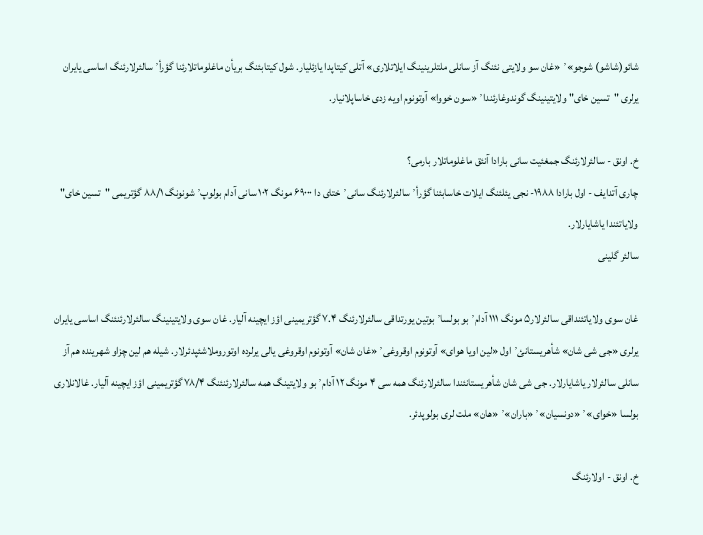شائو(شاشو) شوجو»٬ «غان سو ولایتی نئنگ آز سانلی ملتلرینینگ ایلاتلاری» آتلی کیتاپدا یازئلیار. شول کیتابئنگ بریأن ماغلوماتلارئنا گؤرأ٬ سالئرلارئنگ اساسی یایران یرلری "تسین خای" ولایتینینگ گوندوغارئندا٬ «سون خووا» آوتونوم اویه زدی خاساپلانیار.

خ. اونق - سالئرلارئنگ جمغئیت سانی بارادا آنئق ماغلوماتلار بارمی؟
چاری آتدایف - اول بارادا ۱۹۸۸- نجی یئلئنگ ایلات خاسابئنا گؤرأ٬ سالئرلارئنگ سانی٬ ختای دا ۶۹۰۰۰ مونگ ۱۰۲ سانی آدام بولوپ٬ شونونگ ۸۸/۱ گؤتریمی "تسین خای" ولایاتئندا یاشایارلار.
سالئر گلینی

غان سوی ولایاتئنداقی سالئرلار۵ مونگ ۱۱۱ آدام٬ بو بولسا٬ بوتین یورتداقی سالئرلارئنگ ۷.۴ گؤتریمینی اؤز ایچینه آلیار. غان سوی ولایتینینگ سالئرلارئنئنگ اساسی یایران یرلری «جی شی شان» شأهریستانئ٬ اول «لین اویا هوای» آوتونوم اوقروغی٬ «غان شان» آوتونوم اوقروغی یالی یرلرده اوتوروملاشئپدئرلار. شیله هم لین چزاو شهرینده هم آز سانلی سالئرلار یاشایارلار. جی شی شان شأهریستانئندا سالئرلارئنگ همه سی ۴ مونگ ۱۲ آدام٬ بو ولایتینگ همه سالئرلارئنئنگ ۷۸/۴ گؤتریمینی اؤز ایچینه آلیار. غالانلاری بولسا «خوای»٬ «دونسیان»٬ «باران»٬ «هان» ملت لری بولوپدئر.

خ. اونق - اولارئنگ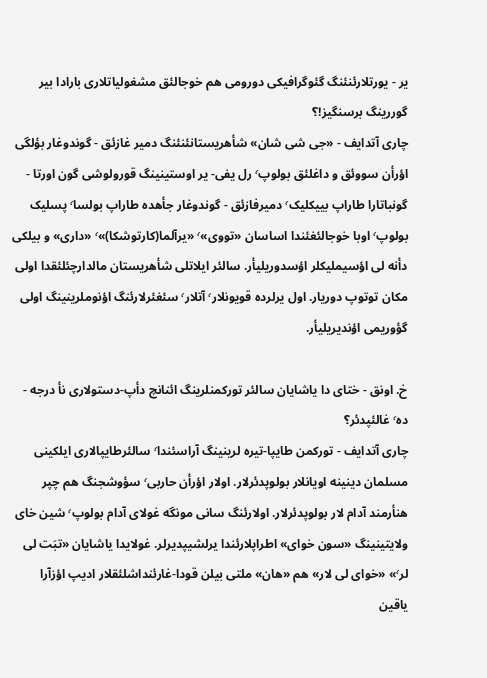یر - یورتلارئنئنگ گئوگرافیکی دورومی هم خوجالئق مشغولیاتلاری بارادا بیر گوررینگ برسنگیز!؟
چاری آتدایف - «جی شی شان» شأهریستانئنئنگ دمیر غازئق - گوندوغار بؤلگی اؤرأن سووئق و داغلئق بولوپ٬ رل یفی- یر اوستینینگ قورولوشی گون اورتا - گونباتارا طاراپ بییکلیک٬ دمیرفازئق - گوندوغار جأهده طاراپ بولسا٬ پسلیک بولوپ٬ اوبا خوجالئغئندا اساسان «تووی»٬ «یرآلما(کارتوشکا)»٬ «داری» و بیلکی دأنه لی اؤسیملیکلر اؤسدوریلیأر. سالئر ایلاتلی شأهریستان مالدارچئلئقدا اولی مکان توتوپ دوریار. اول یرلرده قویونلار٬ آتلار٬ سئغئرلارئنگ اؤنوملرینینگ اولی گؤوریمی اؤندیریلیأر.

خ. اونق - ختای دا یاشایان سالئر تورکمنلرینگ ائنانچ دأپ-دستولاری نأ درجه - ده٬ غالئپدئر؟
چاری آتدایف - تورکمن طایپا-تیره لرینینگ آراسئندا٬ سالئرطایپالاری ایلکینی مسلمان دینینه اویانلار بولوپدئرلار. اولار اؤرأن حاربی٬ سؤوشجنگ هم چپر هنأرمند آدام لار بولوپدئرلار. اولارئنگ سانی مونگه غولای آدام بولوپ٬ شین خای ولایتینینگ «سون خوای» اطراپلارئندا یرلشیپدیرلر. غولایدا یاشایان «تبَت لی لر٬» «خوای لی لار» هم «هان» ملتی بیلن قودا-غارئنداشلئقلار ادیپ اؤزآرا یاقین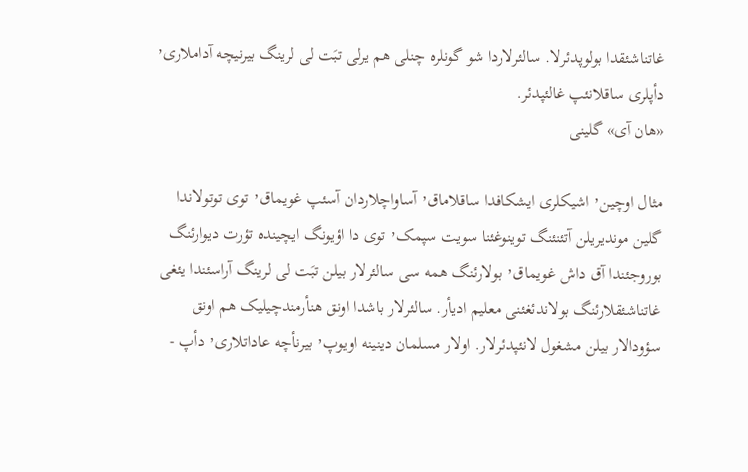غاتناشئقدا بولوپدئرلا. سالئرلاردا شو گونلره چنلی هم یرلی تبَت لی لرینگ بیرنیچه آداملاری٬ دأپلری ساقلانئپ غالئپدئر.
«هان آی» گلینی

مثال اوچین٬ اشیکلری ایشکافدا ساقلاماق٬ آساواچلاردان آسئپ غویماق٬ توی توتولاندا گلین موندیریلن آتئنئنگ توینوغئنا سویت سپمک٬ توی دا اؤیونگ ایچینده تؤرت دیوارئنگ بوروجئندا آق داش غویماق٬ بولارئنگ همه سی سالئرلار بیلن تبَت لی لرینگ آراسئندا یئغی غاتناشئقلارئنگ بولاندئغئنی معلیم ادیأر. سالئرلار باشدا اونق هنأرمندچیلیک هم اونق سؤودالار بیلن مشغول لانئپدئرلار. اولار مسلمان دینینه اویوپ٬ بیرنأچه عاداتلاری٬ دأپ -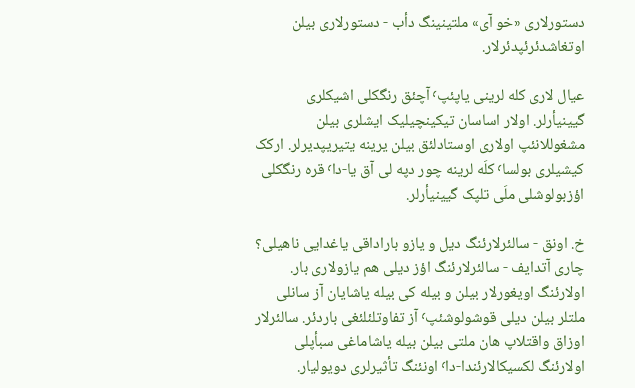دستورلاری «خو آی» ملتینینگ دأب - دستورلاری بیلن اوتغاشدئرئپدئرلار.

عیال لاری کله لرینی یاپئپ٬ آچئق رنگکلی اشیکلری گیینیأرلر. اولار اساسان تیکینچیلیک ایشلری بیلن مشغوللانئپ اولاری اوستادلئق بیلن یرینه یتیریپدیرلر. ارکک کیشیلری بولسا٬ کلَه لرینه چور دپه لی آق یا-دا٬ قره رنگکلی اؤزبولوشلی ملَی تلپک گیینیأرلر.

خ. اونق - سالئرلارئنگ دیل و یازو باراداقی یاغدایی ناهیلی؟
چاری آتدایف - سالئرلارئنگ اؤز دیلی هم یازولاری بار. اولارئنگ اویغورلار بیلن و بیله کی بیله یاشایان آز سانلی ملتلر بیلن دیلی قوشولوشئپ٬ آز تفاوتلئلئغی باردئر. سالئرلار اوزاق واقتلاپ هان ملتی بیلن بیله یاشاماغی سبأپلی اولارئنگ لکسیکالارئندا-دا٬ اونئنگ تأثیرلری دویولیار.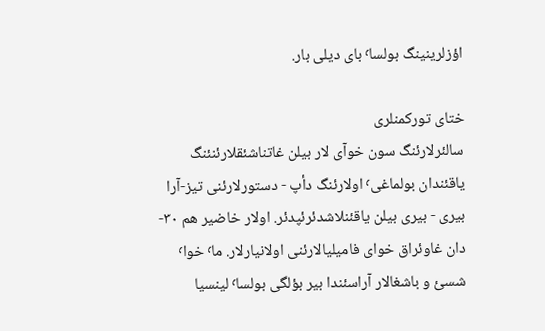اؤزلرینینگ بولسا٬ بای دیلی بار.

ختای تورکمنلری
سالئرلارئنگ سون خوآی لار بیلن غاتناشئقلارئنئنگ یاقئندان بولماغی٬ اولارئنگ دأپ - دستورلارئنی تیز-آرا بیری - بیری بیلن یاقئنلاشدئرئپدئر. اولار خاضیر هم ۳۰-دان غاوئراق خوای فامیلیالارئنی اولانیارلار. ما٬ خوا٬ شسئ و باشغالار آراسئندا بیر بؤلگی بولسا٬ لینسیا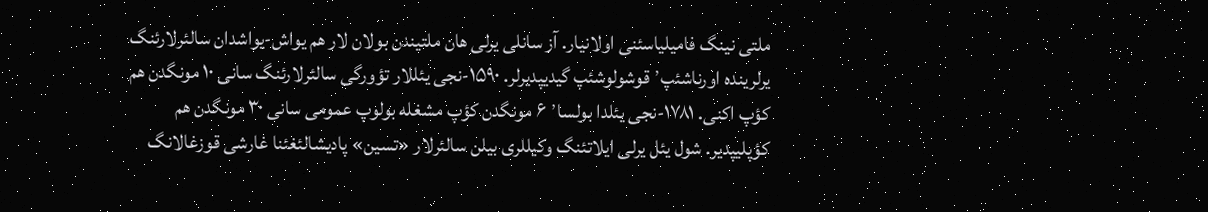ملتی نینگ فامیلیاسئنی اولانیار. آز سانلی یرلی هان ملتیندن بولان لار هم یواش-یواشدان سالئرلارئنگ یرلرینده اورناشئپ٬ قوشولوشئپ گیدیپدیرلر. ۱۵۹۰-نجی یئللار تؤورگی سالئرلارئنگ سانی ۱۰ مونگدن هم کؤپ اکنی. ۱۷۸۱-نجی یئلدا بولسا٬ ۶ مونگدن کؤپ مشغله بولوپ عمومی سانی ۳۰ مونگدن هم کؤپلیپدیر. شول یئل یرلی ایلاتئنگ وکیللری بیلن سالئرلار «تسین» پادیشالئغئنا غارشی قوزغالانگ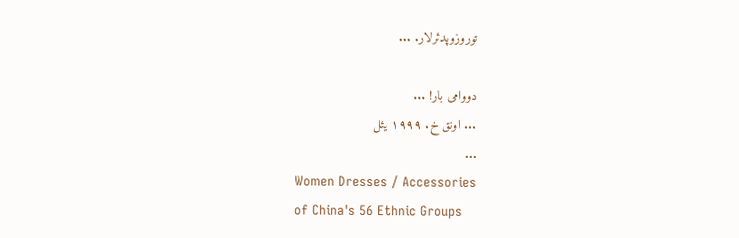توروزوپدئرلار. ...

دووامی بار! ...
... اونق خ. ۱۹۹۹ یئل
...
Women Dresses / Accessories
of China's 56 Ethnic Groups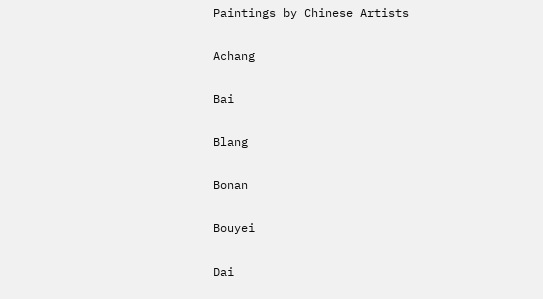Paintings by Chinese Artists

Achang

Bai

Blang

Bonan

Bouyei

Dai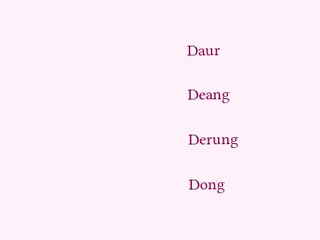Daur

Deang

Derung

Dong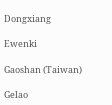Dongxiang

Ewenki

Gaoshan (Taiwan)

Gelao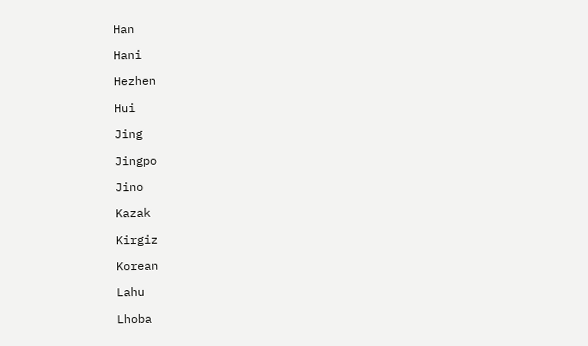Han

Hani

Hezhen

Hui

Jing

Jingpo

Jino

Kazak

Kirgiz

Korean

Lahu

Lhoba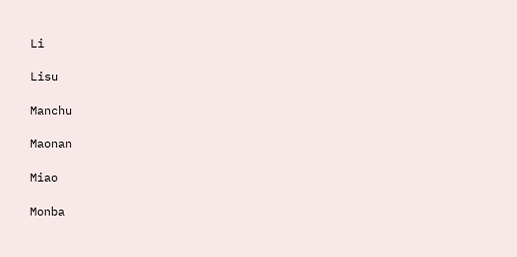Li

Lisu

Manchu

Maonan

Miao

Monba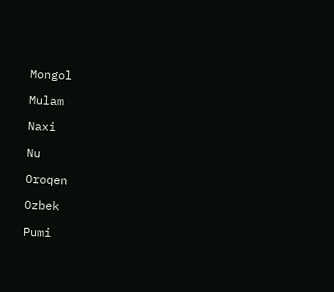Mongol

Mulam

Naxi

Nu

Oroqen

Ozbek

Pumi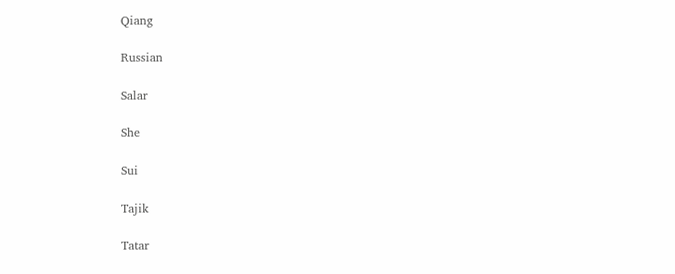Qiang

Russian

Salar

She

Sui

Tajik

Tatar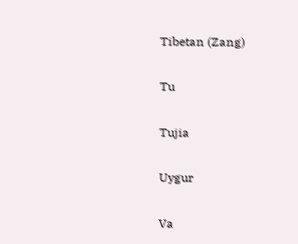Tibetan (Zang)

Tu

Tujia

Uygur

Va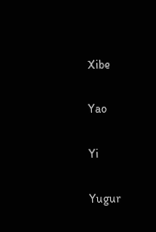Xibe

Yao

Yi

Yugur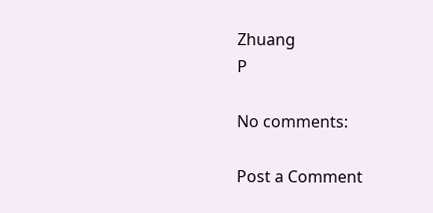Zhuang
P

No comments:

Post a Comment